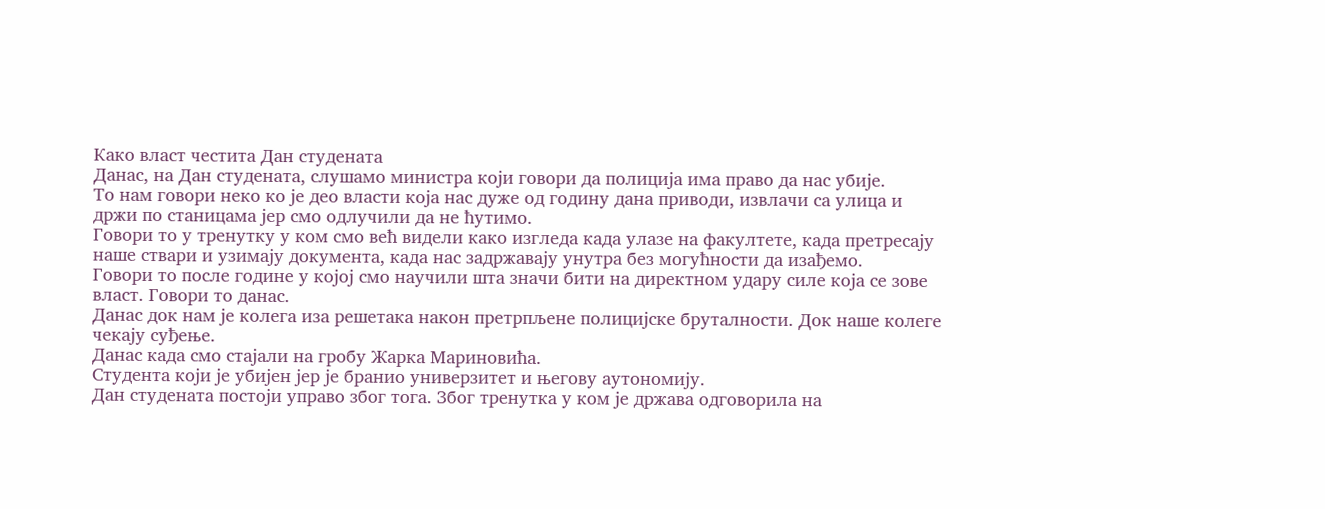Како власт честита Дан студената
Данас, на Дан студената, слушамо министра који говори да полиција има право да нас убије.
То нам говори неко ко је део власти која нас дуже од годину дана приводи, извлачи са улица и држи по станицама јер смо одлучили да не ћутимо.
Говори то у тренутку у ком смо већ видели како изгледа када улазе на факултете, када претресају наше ствари и узимају документа, када нас задржавају унутра без могућности да изађемо.
Говори то после године у којој смо научили шта значи бити на директном удару силе која се зове власт. Говори то данас.
Данас док нам је колега иза решетака након претрпљене полицијске бруталности. Док наше колеге чекају суђење.
Данас када смо стајали на гробу Жарка Мариновића.
Студента који је убијен јер је бранио универзитет и његову аутономију.
Дан студената постоји управо због тога. Због тренутка у ком је држава одговорила на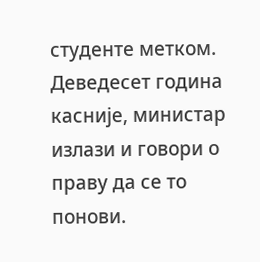студенте метком.
Деведесет година касније, министар излази и говори о праву да се то понови.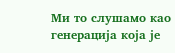Ми то слушамо као генерација која је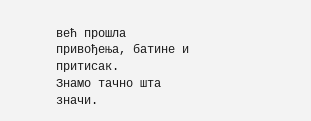већ прошла привођења, батине и притисак.
Знамо тачно шта значи.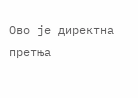Ово је директна претња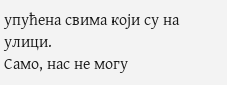упућена свима који су на улици.
Само, нас не могу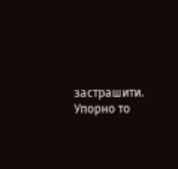застрашити.
Упорно то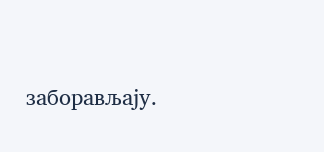заборављају.